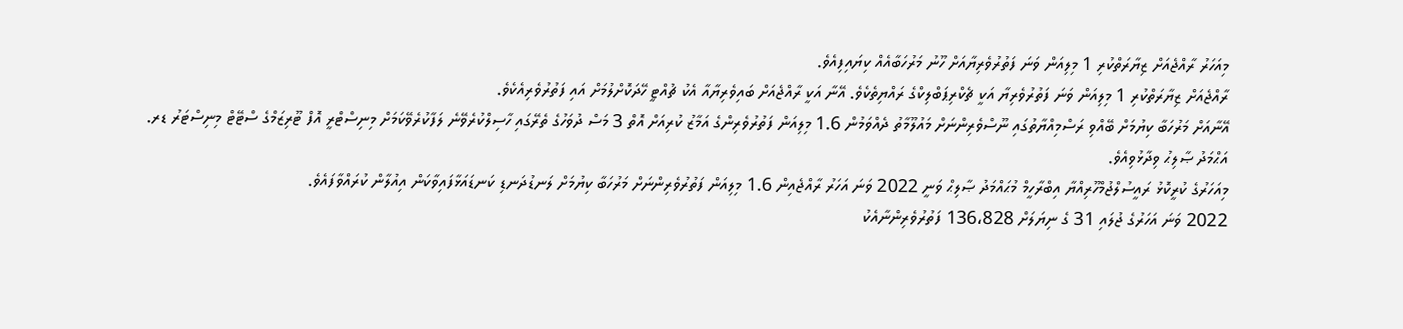މިއަހަރު ރާއްޖެއަށް ޒިޔާރަތްކުރި 1 މިލިއަން ވަނަ ފަތުރުވެރިޔާއަށް ހޫނު މަރުހަބާއެއް ކިޔައިފިއެވެ.
ރާއްޖެއަށް ޒިޔާރަތްކުރި 1 މިލިއަން ވަނަ ފަތުރުވެރިޔާ އަކީ ޗެކްރިޕަބްލިކްގެ ރައްޔިތެކެވެ. އޭނާ އަކީ ރާއްޖެއަށް ބައިވެރިޔާއާ އެކު ޗުއްޓީ ހޭދަކޮށްލުމަށް އައި ފަތުރުވެރިއެކެވެ.
އޭނާއަށް މަރުހަބާ ކިޔުމަށް ބޭއްވި ރަސްމިއްޔާތުގައި ނޫސްވެރިންނަށް މައުލޫމާތު ދެއްވަމުން 1.6 މިލިއަން ފަތުރުވެރިންގެ އަމާޒު ކުރިއަށް އޮތް 3 މަސް ދުވަހުގެ ތެރޭގައި ހާސިލްކުރެވޭނެ ލަފާކުރެވޭކަމަށް މިނިސްޓްރީ އޮފް ޓޫރިޒަމްގެ ސްޓޭޓް މިނިސްޓަރު ޑރ. އަޙްމަދު ޞާލިޙު ވިދާޅުވިއެވެ.
މިއަހަރުގެ ކުރީކޮޅު ރައީސުލްޖުމްހޫރިއްޔާ އިބްރާހީމް މުޙައްމަދު ޞާލިޙް ވަނީ 2022 ވަނަ އަހަރު ރާއްޖެއިން 1.6 މިލިއަން ފަތުރުވެރިންނަށް މަރުހަބާ ކިޔުމަށް ލަނޑުދަނޑި ކަނޑައަޅާފައިވާކަން އިއުލާން ކުރައްވާފައެވެ.
2022 ވަނަ އަހަރުގެ ޖުލައި 31 ގެ ނިޔަލަށް 136،828 ފަތުރުވެރިންނާއެކު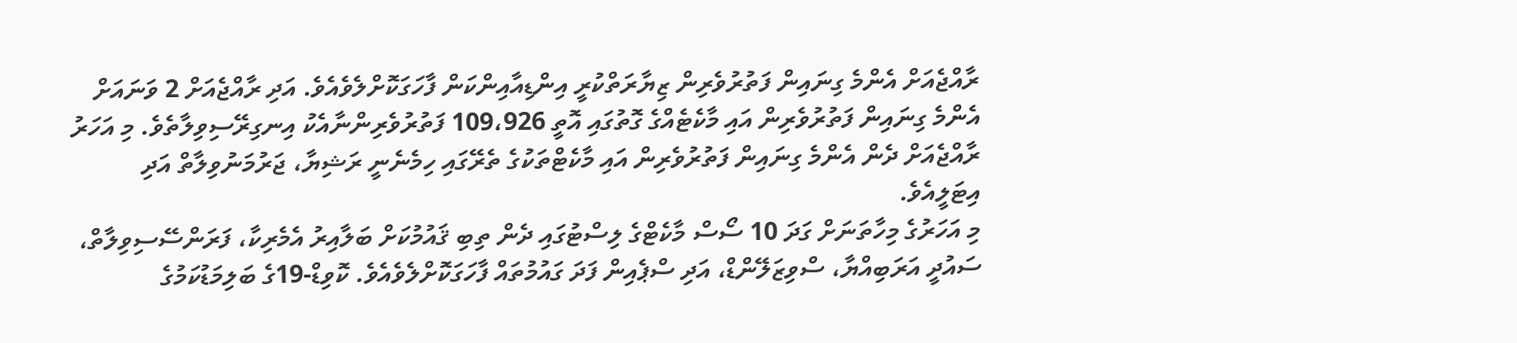ރާއްޖެއަށް އެންމެ ގިނައިން ފަތުރުވެރިން ޒިޔާރަތްކުރީ އިންޑިއާއިންކަން ފާހަގަކޮށްލެވެއެވެ. އަދި ރާއްޖެއަށް 2 ވަނައަށް އެންމެ ގިނައިން ފަތުރުވެރިން އައި މާކެޓެއްގެ ގޮތުގައި އޮތީ 109،926 ފަތުރުވެރިންނާއެކު އިނގިރޭސިވިލާތެވެ. މި އަހަރު ރާއްޖެއަށް ދެން އެންމެ ގިނައިން ފަތުރުވެރިން އައި މާކެޓްތަކުގެ ތެރޭގައި ހިމެނެނީ ރަޝިޔާ، ޖަރުމަނުވިލާތް އަދި އިޓަލީއެވެ.
މި އަހަރުގެ މިހާތަނަށް ގަދަ 10 ސޯސް މާކެޓްގެ ލިސްޓުގައި ދެން ތިބި ޤައުމުކަށް ބަލާއިރު އެމެރިކާ، ފަރަންސޭސިވިލާތް، ސައުދީ އަރަބިއްޔާ، ސްވިޒަލޭންޑް، އަދި ސްޕެއިން ފަދަ ގައުމުތައް ފާހަގަކޮށްލެވެއެވެ. ކޮވިޑް-19ގެ ބަލިމަޑުކަމުގެ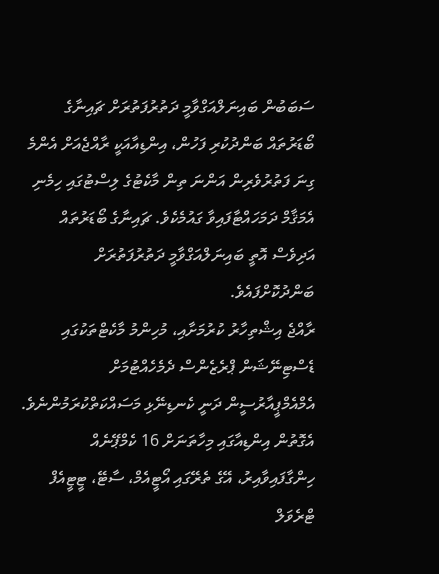ސަބަބުން ބައިނަލްއަގްވާމީ ދަތުރުފަތުރަށް ޗައިނާގެ ބޯޑަރުތައް ބަންދުކުރި ފަހުން، އިންޑިއާއަކީ ރާއްޖެއަށް އެންމެ ގިނަ ފަތުރުވެރިން އަންނަ ތިން މާކެޓުގެ ލިސްޓުގައި ހިމެނި އެމަޤާމް ދަމަހައްޓާފައިވާ ގައުމެކެވެ. ޗައިނާގެ ބޯޑަރުތައް އަދިވެސް އޮތީ ބައިނަލްއަގްވާމީ ދަތުރުފަތުރަށް ބަންދުކޮށްފައެވެ.
ރާއްޖެ އިޝްތިހާރު ކުރުމަށާއި، މުހިންމު މާކެޓްތަކުގައި ޑެސްޓިނޭޝަން ޕްރެޒެންސް ދެމެހެއްޓުމަށް އެމްއެމްޕީއާރުސީން ދަނީ ކެނޑިނޭޅި މަސައްކަތްކުރަމުންނެވެ. އެގޮތުން އިންޑިއާގައި މިހާތަނަށް 16 ކެމްޕޭނެއް ހިންގާފައިވާއިރު، އޭގެ ތެރޭގައި އޯޓީއެމް، ސާޓޭ، ޓީޓީއެފް ޓްރެވަލް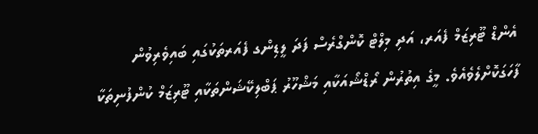އެންޑް ޓޫރިޒަމް ފެއަރ، އަދި މިލްޓް ކޮންގްރެސް ފަދަ ލީޑިންގ ފެއަރތަކުގައި ބައިވެރިވުން ފާހަގަކޮށްލެވެއެވެ. މީގެ އިތުރުން ރޯޑްޝޯއަކާއި މަޝްހޫރު ޕަބްލިކޭޝަންތަކާއި ޓޫރިޒަމް ކުންފުނިތަކާ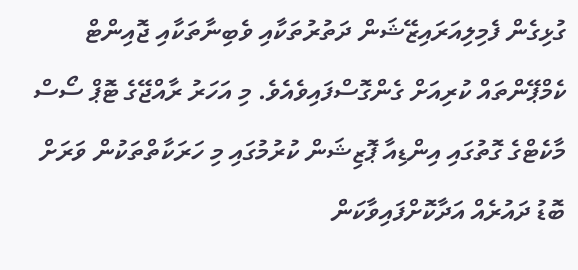ގުޅިގެން ފެމިލިއަރައިޒޭޝަން ދަތުރުތަކާއި ވެބިނާތަކާއި ޖޮއިންޓް ކެމްޕޭންތައް ކުރިއަށް ގެންގޮސްފައިވެއެވެ. މި އަހަރު ރާއްޖޭގެ ޓޮޕް ސޯސް މާކެޓްގެ ގޮތުގައި އިންޑިއާ ޕޮޒިޝަން ކުރުމުގައި މި ހަރަކާތްތަކުން ވަރަށް ބޮޑު ދައުރެއް އަދާކޮށްފައިވާކަން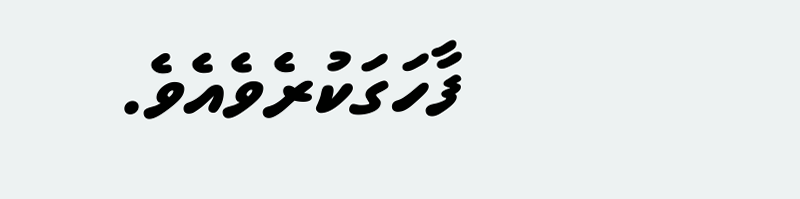ފާހަގަކުރެވެއެވެ.